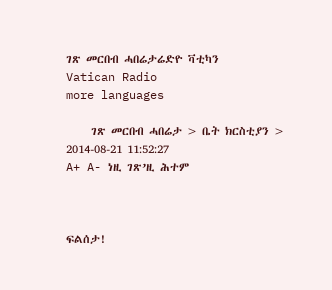ገጽ መርበብ ሓበሬታሬድዮ ቫቲካን
Vatican Radio
more languages

     ገጽ መርበብ ሓበሬታ > ቤት ክርስቲያን >  2014-08-21 11:52:27
A+ A- ነዚ ገጽ’ዚ ሕተም



ፍልሰታ!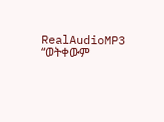RealAudioMP3 “ወትቀውም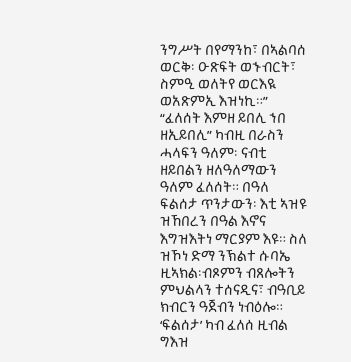ንግሥት በየማንከ፣ በኣልባሰ ወርቅ፡ ዑጽፍት ወኁብርት፣ ስምዒ ወለትየ ወርእዪ ወአጽምኢ እዝነኪ።”
“ፈለሰት እምዘ ይበሊ ኀበ ዘኢይበሊ” ካብዚ በራስን ሓላፍን ዓለም፡ ናብቲ ዘይበልን ዘለዓለማውን ዓለም ፈለሰት። በዓለ ፍልሰታ ጥንታውን፡ እቲ ኣዝዩ ዝኸበረን በዓል እኖና እግዝእትነ ማርያም እዩ። ስለ ዝኾነ ድማ ንኽልተ ሱባኤ ዚኣክል፡ብጾምን ብጸሎትን ምህልላን ተሰናዲና፣ ብዓቢይ ክብርን ዓጀብን ነብዕሎ። ‘ፍልሰታ’ ካብ ፈለሰ ዚብል ግእዝ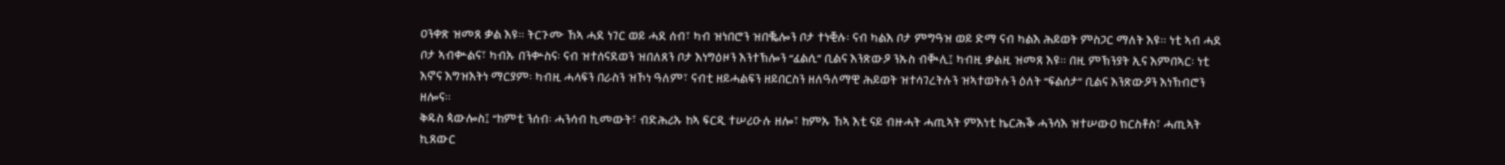ዐንቀጽ ዝመጸ ቃል እዩ። ትርጉሙ ኸኣ ሓደ ነገር ወይ ሓደ ሰብ፣ ካብ ዝነበሮን ዝበቘሎን ቦታ ተነቒሉ፡ ናብ ካልእ ቦታ ምግዓዝ ወይ ድማ ናብ ካልእ ሕይወት ምስጋር ማለት እዩ። ነቲ ኣብ ሓደ ቦታ ኣብቍልና፣ ካብኡ በንቍስና፡ ናብ ዝተሰናደወን ዝበለጸን ቦታ እነግዕዞን እንተኽሎን “ፈልሲ” ቢልና እንጽውዖ ንኡስ ብቚሊ፤ ካብዚ ቃልዚ ዝመጸ እዩ። በዚ ምኽንያት ኢና እምበኣር፡ ነቲ እኖና እግዝእትነ ማርያም፡ ካብዚ ሓላፍን በራስን ዝኾነ ዓለም፣ ናብቲ ዘይሓልፍን ዘይበርስን ዘለዓለማዊ ሕይወት ዝተሳገረትሉን ዝኣተወትሉን ዕለት “ፍልሰታ” ቢልና እንጽውዖን እነኽብሮን ዘሎና።
ቅዱስ ጳውሎስ፤ “ከምቲ ንሰብ፡ ሓንሳብ ኪመውት፣ ብድሕሪኡ ከኣ ፍርዲ ተሠሪዑሉ ዘሎ፣ ከምኡ ኸኣ እቲ ናይ ብዙሓት ሓጢኣት ምእነቲ ኬርሕቕ ሓንሳእ ዝተሠውዐ ክርስቶስ፣ ሓጢኣት ኪጸውር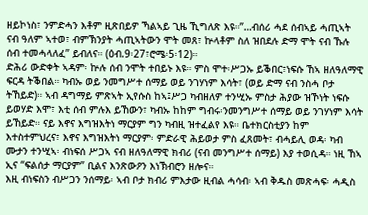ዘይኮነስ፣ ንምድሓን እቶም ዚጽበይዎ ኻልኣይ ጊዜ ኺግለጽ እዩ።”…ብሰሪ ሓደ ሰብኣይ ሓጢኣት ናብ ዓለም ኣተወ፣ ብምኽንያት ሓጢኣትውን ሞት መጸ፣ ኵላቶም ስለ ዝበደሉ ድማ ሞት ናብ ኹሉ ሰብ ተመሓላለፈ” ይብለና። (ዕብ.9፡27፣ሮሜ፡5፡12)።
ድሕሪ ውድቀት ኣዳም፡ ኵሉ ሰብ ንሞት ተበይኑ እዩ። ምስ ሞተ፡ሥጋኡ ይቕበር፣ነፍሱ ኸኣ ዘለዓለማዊ ፍርዳ ትቕበል። ካብኡ ወይ ንመግሥተ ሰማይ ወይ ንገሃነም እሳት፣ (ወይ ድማ ናብ ንስሓ ቦታ ትኸይድ)። ኣብ ዳግማይ ምጽኣት ኢየሱስ ከኣ፤ሥጋ ካብዘለዎ ተንሢኡ ምስታ ሕያው ዝኾነት ነፍሱ ይወሃድ እሞ፣ እቲ ሰብ ምሉእ ይኸውን፣ ካብኡ ከከም ግብሩ፡ንመንግሥተ ሰማይ ወይ ንገሃነም እሳት ይኸይድ። ናይ እኖና እግዝእትነ ማርያም ግን ካብዚ ዝተፈልየ እዩ። ቤተክርስቲያን ከም እተስተምህረና፣ እኖና እግዝእትነ ማርያም፡ ምድራዊ ሕይወታ ምስ ፈጸመት፣ ብሓይሊ ወዳ፡ ካብ ሙታን ተንሢኣ፡ ብነፍሰ ሥጋኣ ናብ ዘለዓለማዊ ክብሪ (ናብ መንግሥተ ሰማይ) እያ ተወሲዳ። ነዚ ኸኣ ኢና “ፍልሰታ ማርያም” ቢልና እንጽውዖን እነኽብሮን ዘሎና።
እዚ ብነፍስን ብሥጋን ንሰማይ፡ ኣብ ቦታ ክብሪ ምእታው ዚብል ሓሳብ፡ ኣብ ቅዱስ መጽሓፍ፡ ሓዲስ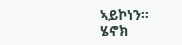ኣይኮነን። ሄኖክ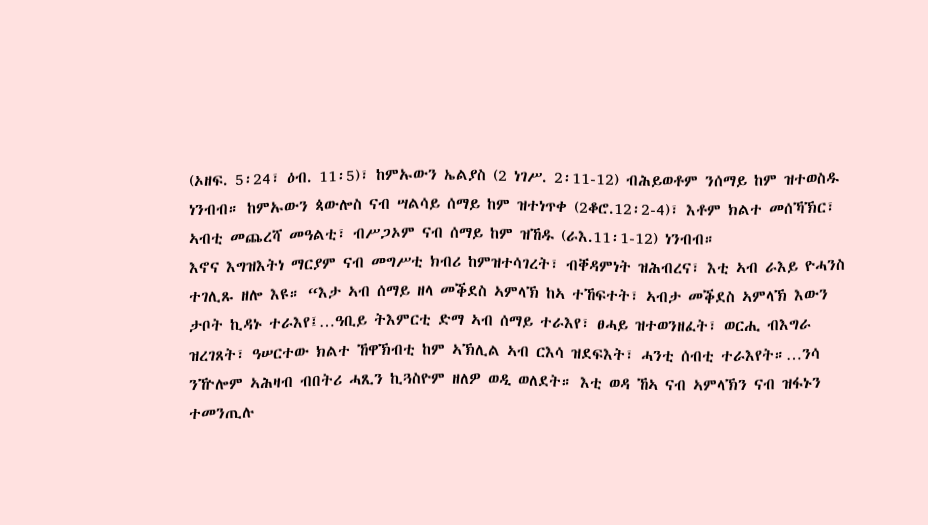(ኦዘፍ. 5፡24፣ ዕብ. 11፡5)፣ ከምኡውን ኤልያስ (2 ነገሥ. 2፡11-12) ብሕይወቶም ንሰማይ ከም ዝተወስዱ ነንብብ። ከምኡውን ጳውሎስ ናብ ሣልሳይ ሰማይ ከም ዝተነጥቀ (2ቆሮ.12፡2-4)፣ እቶም ክልተ መሰኻኽር፣ ኣብቲ መጨረሻ መዓልቲ፣ ብሥጋኦም ናብ ሰማይ ከም ዝኸዱ (ራእ.11፡1-12) ነንብብ።
እኖና እግዝእትነ ማርያም ናብ መግሥቲ ክብሪ ከምዝተሳገረት፣ ብቐዳምነት ዝሕብረና፣ እቲ ኣብ ራእይ ዮሓንስ ተገሊጹ ዘሎ እዩ። “እታ ኣብ ሰማይ ዘላ መቕደስ ኣምላኽ ከኣ ተኸፍተት፣ ኣብታ መቕደስ ኣምላኽ እውን ታቦት ኪዳኑ ተራእየ፤…ዓቢይ ትእምርቲ ድማ ኣብ ሰማይ ተራእየ፣ ፀሓይ ዝተወንዘፈት፣ ወርሒ ብእግራ ዝረገጸት፣ ዓሠርተው ክልተ ኸዋኽብቲ ከም ኣኽሊል ኣብ ርእሳ ዝደፍእት፣ ሓንቲ ሰብቲ ተራእየት።…ንሳ ንዅሎም ኣሕዛብ ብበትሪ ሓጺን ኪጓስዮም ዘለዎ ወዲ ወለደት። እቲ ወዳ ኸኣ ናብ ኣምላኽን ናብ ዝፋኑን ተመንጢሉ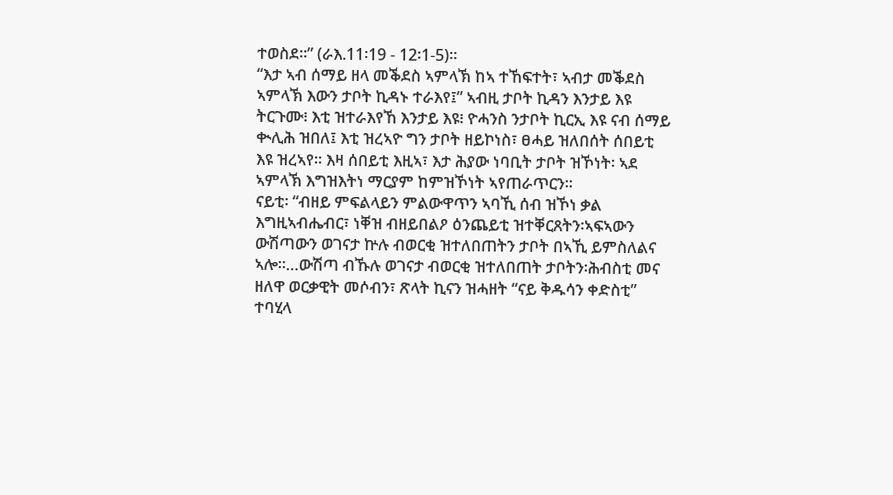ተወስደ።” (ራእ.11፡19 - 12፡1-5)።
“እታ ኣብ ሰማይ ዘላ መቕደስ ኣምላኽ ከኣ ተኸፍተት፣ ኣብታ መቕደስ ኣምላኽ እውን ታቦት ኪዳኑ ተራእየ፤” ኣብዚ ታቦት ኪዳን እንታይ እዩ ትርጉሙ፧ እቲ ዝተራእየኸ እንታይ እዩ፧ ዮሓንስ ንታቦት ኪርኢ እዩ ናብ ሰማይ ቊሊሕ ዝበለ፤ እቲ ዝረኣዮ ግን ታቦት ዘይኮነስ፣ ፀሓይ ዝለበሰት ሰበይቲ እዩ ዝረኣየ። እዛ ሰበይቲ እዚኣ፣ እታ ሕያው ነባቢት ታቦት ዝኾነት፡ ኣደ ኣምላኽ እግዝእትነ ማርያም ከምዝኾነት ኣየጠራጥርን።
ናይቲ፡ “ብዘይ ምፍልላይን ምልውዋጥን ኣባኺ ሰብ ዝኾነ ቃል እግዚኣብሔብር፣ ነቐዝ ብዘይበልዖ ዕንጨይቲ ዝተቐርጸትን፡ኣፍኣውን ውሽጣውን ወገናታ ኵሉ ብወርቂ ዝተለበጠትን ታቦት በኣኺ ይምስለልና ኣሎ።…ውሽጣ ብኹሉ ወገናታ ብወርቂ ዝተለበጠት ታቦትን፡ሕብስቲ መና ዘለዋ ወርቃዊት መሶብን፣ ጽላት ኪናን ዝሓዘት “ናይ ቅዱሳን ቀድስቲ” ተባሂላ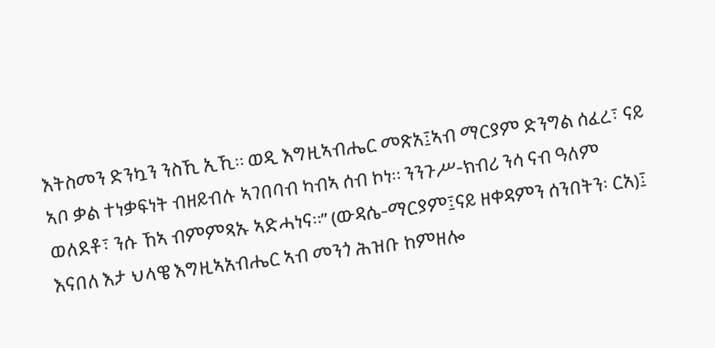እትስመን ድንኳን ንስኺ ኢኺ። ወዲ እግዚኣብሔር መጽአ፤ኣብ ማርያም ድንግል ሰፈረ፣ ናይ ኣቦ ቃል ተነቃፍነት ብዘይብሉ ኣገበባብ ካብኣ ሰብ ኮነ። ንንጉሥ-ክብሪ ንሳ ናብ ዓለም ወለደቶ፣ ንሱ ኸኣ ብምምጻኡ ኣድሓነና።” (ውዳሴ-ማርያም፤ናይ ዘቀዳምን ሰንበትን፡ ርአ)፤ እናበለ እታ ህላዌ እግዚኣአብሔር ኣብ መንጎ ሕዝቡ ከምዘሎ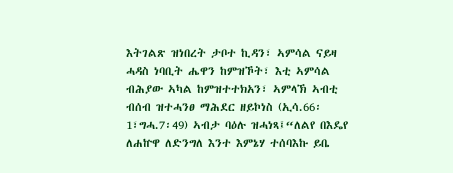እትገልጽ ዝነበረት ታቦተ ኪዳን፣ ኣምሳል ናይዛ ሓዳስ ነባቢት ሔዋን ከምዝኾት፣ እቲ ኣምሳል ብሕያው ኣካል ከምዝተተክአን፣ ኣምላኽ ኣብቲ ብሰብ ዝተሓንፀ ማሕደር ዘይኮነስ (ኢሳ.66፡1፣ግሓ.7፡49) ኣብታ ባዕሉ ዝሓነጻ፤“ለልየ በእዴየ ለሐኵዋ ለድንግለ እንተ እምኔሃ ተሰባእኩ ይቤ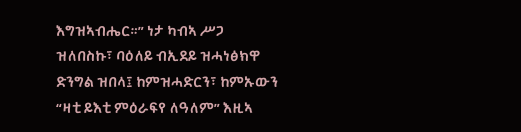እግዝኣብሔር።” ነታ ካብኣ ሥጋ ዝለበስኩ፣ ባዕለይ ብኢደይ ዝሓነፅክዋ ድንግል ዝበላ፤ ከምዝሓድርን፣ ከምኡውን “ዛቲ ይእቲ ምዕራፍየ ለዓለም” እዚኣ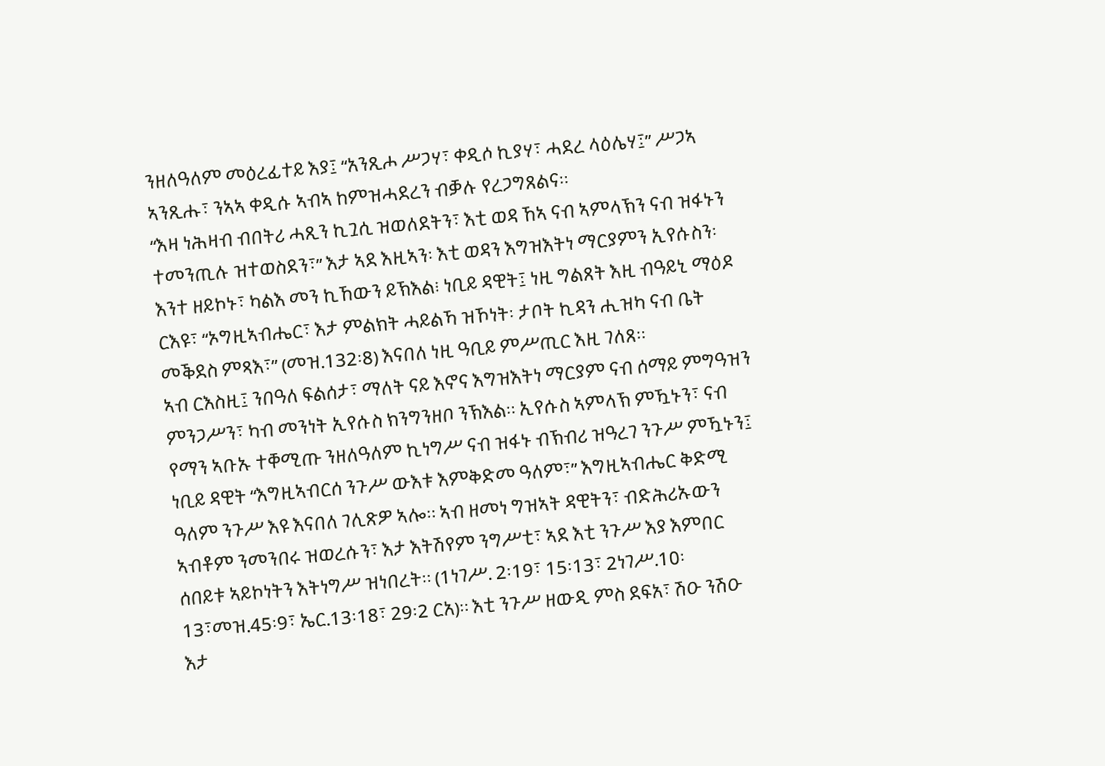ንዘለዓለም መዕረፊተይ እያ፤ “አንጺሖ ሥጋሃ፣ ቀዲሶ ኪያሃ፣ ሓደረ ላዕሌሃ፤” ሥጋኣ ኣንጺሑ፣ ንኣኣ ቀዲሱ ኣብኣ ከምዝሓደረን ብቓሉ የረጋግጸልና።
“እዛ ነሕዛብ ብበትሪ ሓጺን ኪጓሲ ዝወለደትን፣ እቲ ወዳ ኸኣ ናብ ኣምላኽን ናብ ዝፋኑን ተመንጢሉ ዝተወስደን፣” እታ ኣደ እዚኣን፡ እቲ ወዳን እግዝእትነ ማርያምን ኢየሱስን፡ እንተ ዘይኮኑ፣ ካልእ መን ኪኸውን ይኽእል፧ ነቢይ ዳዊት፤ ነዚ ግልጸት እዚ ብዓይኒ ማዕዶ ርእዩ፣ “ኦግዚኣብሔር፣ እታ ምልክት ሓይልኻ ዝኾነት፡ ታቦት ኪዳን ሒዝካ ናብ ቤት መቕደስ ምጻእ፣” (መዝ.132፡8) እናበለ ነዚ ዓቢይ ምሥጢር እዚ ገለጸ።
ኣብ ርእስዚ፤ ንበዓለ ፍልሰታ፣ ማለት ናይ እኖና እግዝእትነ ማርያም ናብ ሰማይ ምግዓዝን ምንጋሥን፣ ካብ መንነት ኢየሱስ ክንግንዘቦ ንኽእል። ኢየሱስ ኣምላኽ ምዃኑን፣ ናብ የማን ኣቡኡ ተቐሚጡ ንዘለዓለም ኪነግሥ ናብ ዝፋኑ ብኽብሪ ዝዓረገ ንጉሥ ምዃኑን፤ ነቢይ ዳዊት “እግዚኣብርሰ ንጉሥ ውእቱ እምቅድመ ዓለም፣” እግዚኣብሔር ቅድሚ ዓለም ንጉሥ እዩ እናበለ ገሊጽዎ ኣሎ። ኣብ ዘመነ ግዝኣት ዳዊትን፣ ብድሕሪኡውን ኣብቶም ንመንበሩ ዝወረሱን፣ እታ እትሽየም ንግሥቲ፣ ኣደ እቲ ንጉሥ እያ እምበር ሰበይቱ ኣይኮነትን እትነግሥ ዝነበረት። (1ነገሥ. 2፡19፣ 15፡13፣ 2ነገሥ.10፡13፣መዝ.45፡9፣ ኤር.13፡18፣ 29፡2 ርአ)። እቲ ንጉሥ ዘውዲ ምስ ደፍአ፣ ሽዑ ንሽዑ እታ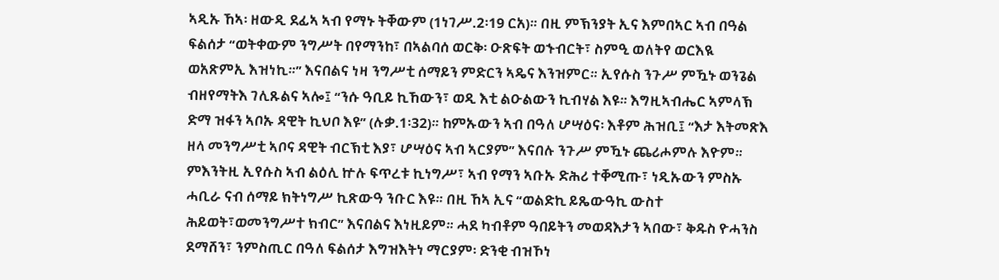ኣዲኡ ኸኣ፡ ዘውዲ ደፊኣ ኣብ የማኑ ትቐውም (1ነገሥ.2፡19 ርአ)። በዚ ምኽንያት ኢና እምበኣር ኣብ በዓል ፍልሰታ “ወትቀውም ንግሥት በየማንከ፣ በኣልባሰ ወርቅ፡ ዑጽፍት ወኁብርት፣ ስምዒ ወለትየ ወርእዪ ወአጽምኢ እዝነኪ።” እናበልና ነዛ ንግሥቲ ሰማይን ምድርን ኣዴና እንዝምር። ኢየሱስ ንጉሥ ምዃኑ ወንጌል ብዘየማትእ ገሊጹልና ኣሎ፤ “ንሱ ዓቢይ ኪኸውን፣ ወዲ እቲ ልዑልውን ኪብሃል እዩ። እግዚኣብሔር ኣምላኽ ድማ ዝፋን ኣቦኡ ዳዊት ኪህቦ እዩ” (ሉቃ.1፡32)። ከምኡውን ኣብ በዓለ ሆሣዕና፡ እቶም ሕዝቢ፤ “እታ እትመጽእ ዘላ መንግሥቲ ኣቦና ዳዊት ብርኽቲ እያ፣ ሆሣዕና ኣብ ኣርያም” እናበሉ ንጉሥ ምዃኑ ጨሪሖምሉ እዮም። ምእንትዚ ኢየሱስ ኣብ ልዕሊ ኵሉ ፍጥረቱ ኪነግሥ፣ ኣብ የማን ኣቡኡ ድሕሪ ተቐሚጡ፣ ነዲኡውን ምስኡ ሓቢራ ናብ ሰማይ ክትነግሥ ኪጽውዓ ንቡር እዩ። በዚ ኸኣ ኢና “ወልድኪ ይጼውዓኪ ውስተ ሕይወት፣ወመንግሥተ ክብር” እናበልና እነዚይም። ሓደ ካብቶም ዓበይትን መወዳእታን ኣበው፣ ቅዱስ ዮሓንስ ደማሸን፣ ንምስጢር በዓለ ፍልሰታ እግዝእትነ ማርያም፡ ድንቂ ብዝኾነ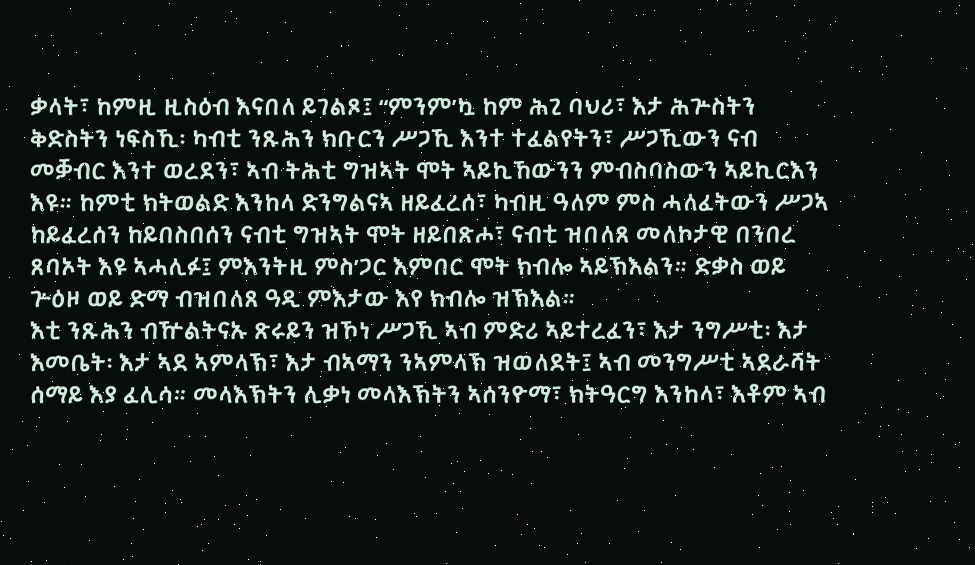ቃላት፣ ከምዚ ዚስዕብ እናበለ ይገልጾ፤ “ምንም’ኳ ከም ሕጊ ባህሪ፣ እታ ሕጕስትን ቅድስትን ነፍስኺ፡ ካብቲ ንጹሕን ክቡርን ሥጋኺ እንተ ተፈልየትን፣ ሥጋኺውን ናብ መቓብር እንተ ወረደን፣ ኣብ ትሕቲ ግዝኣት ሞት ኣይኪኸውንን ምብስባስውን ኣይኪርእን እዩ። ከምቲ ክትወልድ እንከላ ድንግልናኣ ዘይፈረሰ፣ ካብዚ ዓለም ምስ ሓለፈትውን ሥጋኣ ከይፈረሰን ከይበስበሰን ናብቲ ግዝኣት ሞት ዘይበጽሖ፣ ናብቲ ዝበለጸ መለኮታዊ በንበረ ጸባኦት እዩ ኣሓሊፉ፤ ምእንትዚ ምስ’ጋር እምበር ሞት ክብሎ ኣይኽእልን። ድቃስ ወይ ጕዕዞ ወይ ድማ ብዝበለጸ ዓዲ ምእታው እየ ክብሎ ዝኽእል።
እቲ ንጹሕን ብዅልትናኡ ጽሩይን ዝኾነ ሥጋኺ ኣብ ምድሪ ኣይተረፈን፣ እታ ንግሥቲ፡ እታ እመቤት፡ እታ ኣደ ኣምላኽ፣ እታ ብኣማን ንኣምላኽ ዝወለደት፤ ኣብ መንግሥቲ ኣደራሻት ሰማይ እያ ፈሊሳ። መላእኽትን ሊቃነ መላእኽትን ኣሰንዮማ፣ ክትዓርግ እንከላ፣ እቶም ኣብ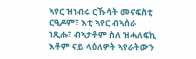ኣየር ዝነብሩ ርኹሳት መናፍስቲ ርዒዶም፣ እቲ ኣየር ብኣሰራ ነጺሑ፣ ብኣታቶም ስለ ዝሓለፍኪ እቶም ናይ ላዕለዎት ኣየራትውን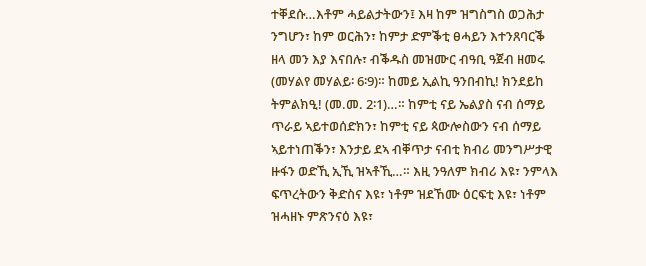ተቐደሱ…እቶም ሓይልታትውን፤ እዛ ከም ዝግስግስ ወጋሕታ ንግሆን፣ ከም ወርሕን፣ ከምታ ድምቕቲ ፀሓይን እተንጸባርቕ ዘላ መን እያ እናበሉ፣ ብቕዱስ መዝሙር ብዓቢ ዓጀብ ዘመሩ (መሃልየ መሃልይ፡ 6፡9)። ከመይ ኢልኪ ዓንበብኪ! ክንደይከ ትምልክዒ! (መ.መ. 2፡1)…። ከምቲ ናይ ኤልያስ ናብ ሰማይ ጥራይ ኣይተወሰድክን፣ ከምቲ ናይ ጳውሎስውን ናብ ሰማይ ኣይተነጠቕን፣ እንታይ ደኣ ብቐጥታ ናብቲ ክብሪ መንግሥታዊ ዙፋን ወድኺ ኢኺ ዝኣቶኺ…። እዚ ንዓለም ክብሪ እዩ፣ ንምላእ ፍጥረትውን ቅድስና እዩ፣ ነቶም ዝደኸሙ ዕርፍቲ እዩ፣ ነቶም ዝሓዘኑ ምጽንናዕ እዩ፣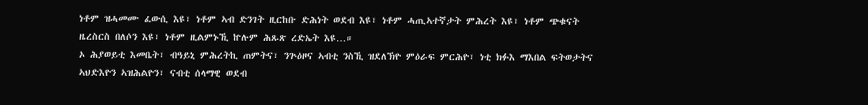ነቶም ዝሓመሙ ፈውሲ እዩ፣ ነቶም ኣብ ድንገት ዚርከቡ ድሕነት ወደብ እዩ፣ ነቶም ሓጢኣተኛታት ምሕረት እዩ፣ ነቶም ጭቁናት ዜረስርስ በለሶን እዩ፣ ነቶም ዚልምኑኺ ኵሉም ሕጹጽ ረድኤት እዩ…።
ኦ ሕያወይቲ እመቤት፣ ብዓይኒ ምሕረትኪ ጠምትና፣ ንጕዕዞና ኣብቲ ንስኺ ዝደለኽዮ ምዕራፍ ምርሕዮ፣ ነቲ ክፉእ ማእበል ፍትወታትና ኣህድእዮን ኣዝሕልዮን፣ ናብቲ ሰላማዊ ወደብ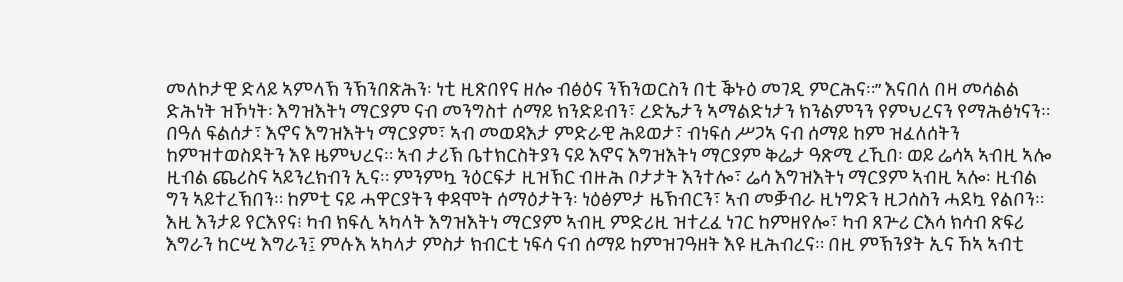መለኮታዊ ድላይ ኣምላኽ ንኽንበጽሕን፡ ነቲ ዚጽበየና ዘሎ ብፅዕና ንኽንወርስን በቲ ቕኑዕ መገዲ ምርሕና።” እናበለ በዛ መሳልል ድሕነት ዝኾነት፡ እግዝእትነ ማርያም ናብ መንግስተ ሰማይ ክንድይብን፣ ረድኤታን ኣማልድነታን ክንልምንን የምህረናን የማሕፅነናን።
በዓለ ፍልሰታ፣ እኖና እግዝእትነ ማርያም፣ ኣብ መወዳእታ ምድራዊ ሕይወታ፣ ብነፍሰ ሥጋኣ ናብ ሰማይ ከም ዝፈለሰትን ከምዝተወስደትን እዩ ዜምህረና። ኣብ ታሪኽ ቤተክርስትያን ናይ እኖና እግዝእትነ ማርያም ቅሬታ ዓጽሚ ረኺበ፡ ወይ ሬሳኣ ኣብዚ ኣሎ ዚብል ጨሪስና ኣይንረክብን ኢና። ምንምኳ ንዕርፍታ ዚዝኽር ብዙሕ ቦታታት እንተሎ፣ ሬሳ እግዝእትነ ማርያም ኣብዚ ኣሎ፡ ዚብል ግን ኣይተረኽበን። ከምቲ ናይ ሓዋርያትን ቀዳሞት ሰማዕታትን፡ ነዕፅምታ ዜኽብርን፣ ኣብ መቓብራ ዚነግድን ዚጋሰስን ሓደኳ የልቦን።
እዚ እንታይ የርእየና፧ ካብ ክፍሊ ኣካላት እግዝእትነ ማርያም ኣብዚ ምድሪዚ ዝተረፈ ነገር ከምዘየሎ፣ ካብ ጸጕሪ ርእሳ ክሳብ ጽፍሪ እግራን ከርሢ እግራን፤ ምሉእ ኣካላታ ምስታ ክብርቲ ነፍሳ ናብ ሰማይ ከምዝገዓዘት እዩ ዚሕብረና። በዚ ምኽንያት ኢና ኸኣ ኣብቲ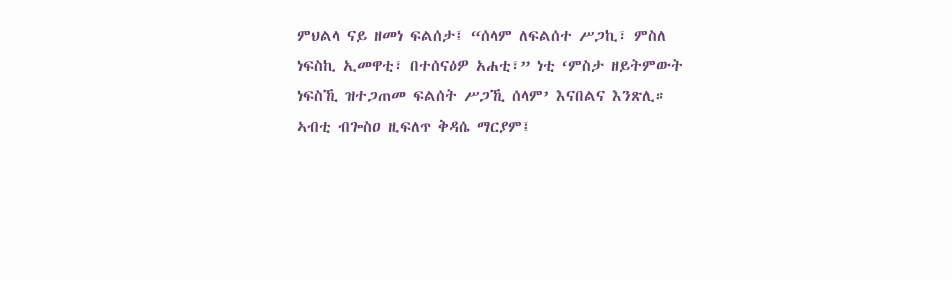ምህልላ ናይ ዘመነ ፍልሰታ፤ “ሰላም ለፍልሰተ ሥጋኪ፣ ምስለ ነፍስኪ ኢመዋቲ፣ በተሰናዕዎ አሐቲ፣” ነቲ ‘ምስታ ዘይትምውት ነፍስኺ ዝተጋጠመ ፍልሰት ሥጋኺ ሰላም’ እናበልና እንጽሊ።
ኣብቲ ብጐስዐ ዚፍለጥ ቅዳሴ ማርያም፤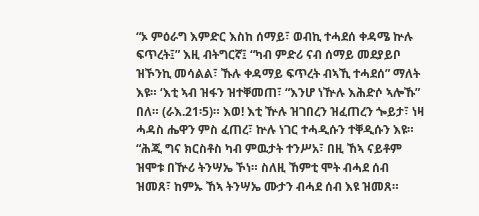“ኦ ምዕራግ እምድር እስከ ሰማይ፣ ወብኪ ተሓደሰ ቀዳሜ ኵሉ ፍጥረት፤” እዚ ብትግርኛ፤ “ካብ ምድሪ ናብ ሰማይ መደያይቦ ዝኾንኪ መሳልል፣ ኹሉ ቀዳማይ ፍጥረት ብኣኺ ተሓደሰ” ማለት እዩ። ‘እቲ ኣብ ዝፋን ዝተቐመጠ፣ “እንሆ ነዅሉ እሕድሶ ኣሎኹ” በለ። (ራእ.21፡5)። እወ! እቲ ዅሉ ዝገበረን ዝፈጠረን ጐይታ፣ ነዛ ሓዳስ ሔዋን ምስ ፈጠረ፣ ኵሉ ነገር ተሓዲሱን ተቐዲሱን እዩ።
“ሕጂ ግና ክርስቶስ ካብ ምዉታት ተንሥአ፣ በዚ ኸኣ ናይቶም ዝሞቱ በዅሪ ትንሣኤ ኾነ። ስለዚ ኸምቲ ሞት ብሓደ ሰብ ዝመጸ፣ ከምኡ ኸኣ ትንሣኤ ሙታን ብሓደ ሰብ እዩ ዝመጸ።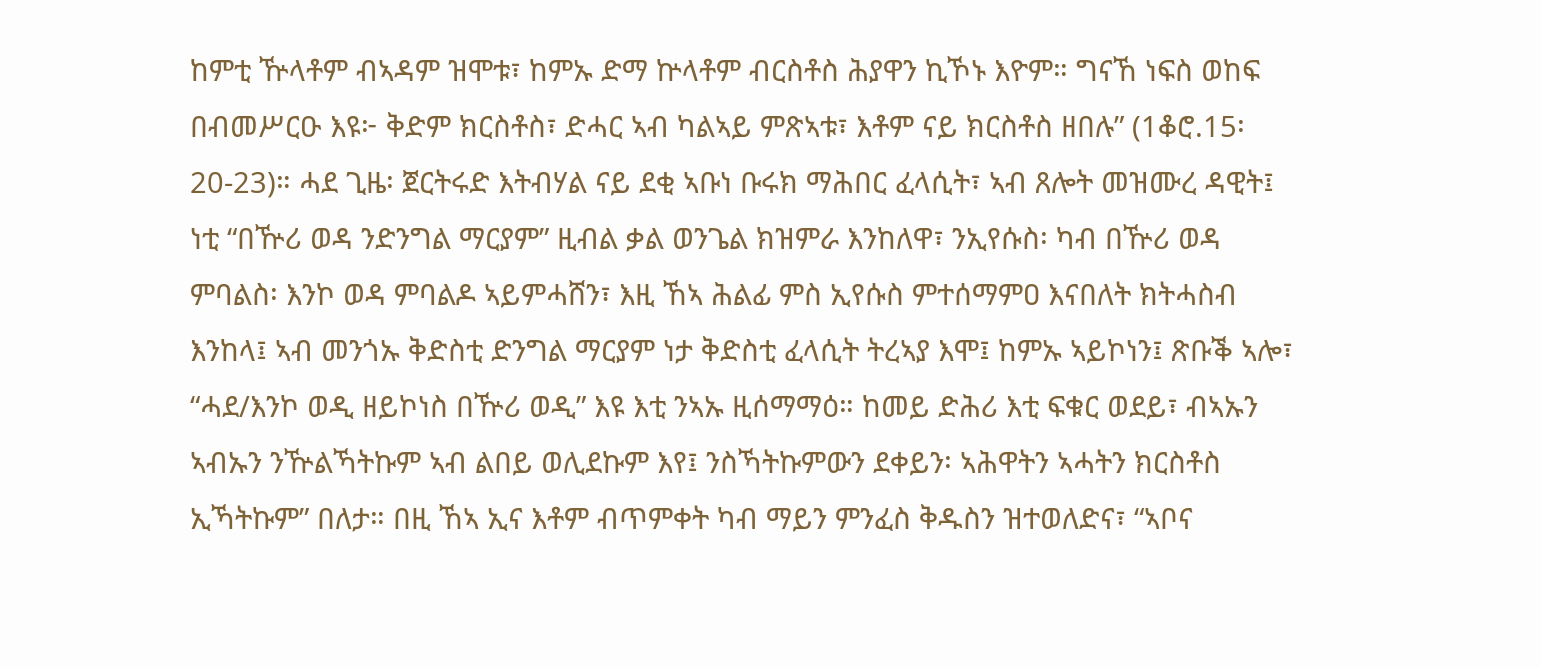ከምቲ ዅላቶም ብኣዳም ዝሞቱ፣ ከምኡ ድማ ኵላቶም ብርስቶስ ሕያዋን ኪኾኑ እዮም። ግናኸ ነፍስ ወከፍ በብመሥርዑ እዩ፦ ቅድም ክርስቶስ፣ ድሓር ኣብ ካልኣይ ምጽኣቱ፣ እቶም ናይ ክርስቶስ ዘበሉ” (1ቆሮ.15፡20-23)። ሓደ ጊዜ፡ ጀርትሩድ እትብሃል ናይ ደቂ ኣቡነ ቡሩክ ማሕበር ፈላሲት፣ ኣብ ጸሎት መዝሙረ ዳዊት፤ ነቲ “በዅሪ ወዳ ንድንግል ማርያም” ዚብል ቃል ወንጌል ክዝምራ እንከለዋ፣ ንኢየሱስ፡ ካብ በዅሪ ወዳ ምባልስ፡ እንኮ ወዳ ምባልዶ ኣይምሓሸን፣ እዚ ኸኣ ሕልፊ ምስ ኢየሱስ ምተሰማምዐ እናበለት ክትሓስብ እንከላ፤ ኣብ መንጎኡ ቅድስቲ ድንግል ማርያም ነታ ቅድስቲ ፈላሲት ትረኣያ እሞ፤ ከምኡ ኣይኮነን፤ ጽቡቕ ኣሎ፣ “ሓደ/እንኮ ወዲ ዘይኮነስ በዅሪ ወዲ” እዩ እቲ ንኣኡ ዚሰማማዕ። ከመይ ድሕሪ እቲ ፍቁር ወደይ፣ ብኣኡን ኣብኡን ንዅልኻትኩም ኣብ ልበይ ወሊደኩም እየ፤ ንስኻትኩምውን ደቀይን፡ ኣሕዋትን ኣሓትን ክርስቶስ ኢኻትኩም” በለታ። በዚ ኸኣ ኢና እቶም ብጥምቀት ካብ ማይን ምንፈስ ቅዱስን ዝተወለድና፣ “ኣቦና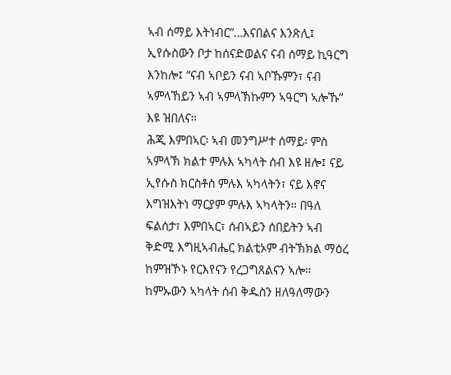ኣብ ሰማይ እትነብር”…እናበልና እንጽሊ፤ ኢየሱስውን ቦታ ከሰናድወልና ናብ ሰማይ ኪዓርግ እንከሎ፤ “ናብ ኣቦይን ናብ ኣቦኹምን፣ ናብ ኣምላኸይን ኣብ ኣምላኽኩምን ኣዓርግ ኣሎኹ” እዩ ዝበለና።
ሕጂ እምበኣር፡ ኣብ መንግሥተ ሰማይ፡ ምስ ኣምላኽ ክልተ ምሉእ ኣካላት ሰብ እዩ ዘሎ፤ ናይ ኢየሱስ ክርስቶስ ምሉእ ኣካላትን፣ ናይ እኖና እግዝእትነ ማርያም ምሉእ ኣካላትን። በዓለ ፍልሰታ፣ እምበኣር፣ ሰብኣይን ሰበይትን ኣብ ቅድሚ እግዚኣብሔር ክልቲኦም ብትኽክል ማዕረ ከምዝኾኑ የርእየናን የረጋግጸልናን ኣሎ። ከምኡውን ኣካላት ሰብ ቅዱስን ዘለዓለማውን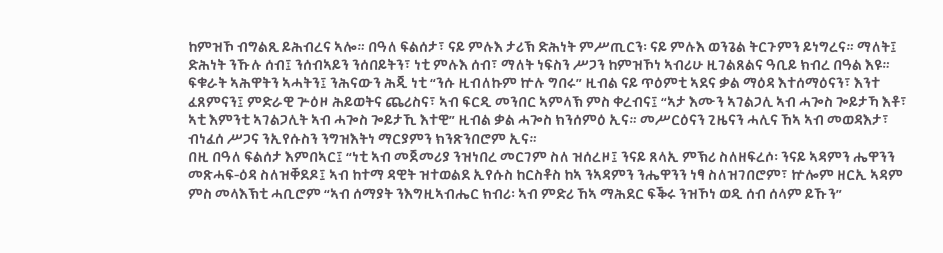ከምዝኾ ብግልጺ ይሕብረና ኣሎ። በዓለ ፍልሰታ፣ ናይ ምሉእ ታሪኽ ድሕነት ምሥጢርን፡ ናይ ምሉእ ወንጌል ትርጉምን ይነግረና። ማለት፤ ድሕነት ንኹሉ ሰብ፤ ንሰብኣይን ንሰበይትን፣ ነቲ ምሉእ ሰብ፣ ማለት ነፍስን ሥጋን ከምዝኾነ ኣብሪሁ ዚገልጸልና ዓቢይ ክብረ በዓል እዩ።
ፍቁራት ኣሕዋትን ኣሓትን፤ ንሕናውን ሕጂ ነቲ “ንሱ ዚብለኩም ኵሉ ግበሩ” ዚብል ናይ ጥዕምቲ ኣደና ቃል ማዕዳ እተሰማዕናን፣ እንተ ፈጸምናን፤ ምድራዊ ጕዕዞ ሕይወትና ጨሪስና፣ ኣብ ፍርዲ መንበር ኣምላኽ ምስ ቀረብና፤ “ኣታ እሙን ኣገልጋሊ ኣብ ሓጐስ ጐይታኻ እቶ፣ ኣቲ እምንቲ ኣገልጋሊት ኣብ ሓጐስ ጐይታኺ እተዊ” ዚብል ቃል ሓጐስ ክንሰምዕ ኢና። መሥርዕናን ጊዜናን ሓሊና ኸኣ ኣብ መወዳእታ፣ ብነፈሰ ሥጋና ንኢየሱስን ንግዝእትነ ማርያምን ክንጽንበሮም ኢና።
በዚ በዓለ ፍልሰታ እምበኣር፤ “ነቲ ኣብ መጀመሪያ ንዝነበረ መርገም ስለ ዝሰረዞ፤ ንናይ ጸላኢ ምኽሪ ስለዘፍረሶ፡ ንናይ ኣዳምን ሔዋንን መጽሓፍ-ዕዳ ስለዝቐደዶ፤ ኣብ ከተማ ዳዊት ዝተወልደ ኢየሱስ ከርስቶስ ከኣ ንኣዳምን ንሔዋንን ነፃ ስለዝገበሮም፣ ኵሎም ዘርኢ ኣዳም ምስ መላእኽቲ ሓቢሮም “ኣብ ሰማያት ንእግዚኣብሔር ክብሪ፡ ኣብ ምድሪ ኸኣ ማሕደር ፍቕሩ ንዝኾነ ወዲ ሰብ ሰላም ይኹን”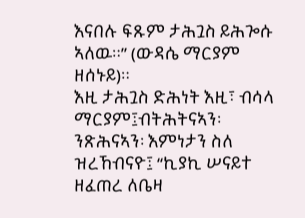እናበሉ ፍጹም ታሕጓስ ይሕጐሱ ኣለዉ።” (ውዳሴ ማርያም ዘሰኑይ)።
እዚ ታሕጓስ ድሕነት እዚ፣ ብሳላ ማርያም፤ብትሕትናኣን፡ንጽሕናኣን፡ እምነታን ስለ ዝረኸብናዮ፤ “ኪያኪ ሠናይተ ዘፈጠረ ለቤዛ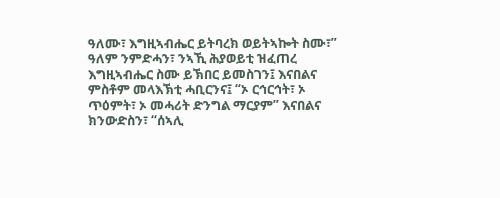ዓለሙ፣ እግዚኣብሔር ይትባረክ ወይትኣኰት ስሙ፣” ዓለም ንምድሓን፣ ንኣኺ ሕያወይቲ ዝፈጠረ እግዚኣብሔር ስሙ ይኽበር ይመስገን፤ እናበልና ምስቶም መላእኽቲ ሓቢርንና፤ “ኦ ርኅርኅት፣ ኦ ጥዕምት፣ ኦ መሓሪት ድንግል ማርያም” እናበልና ክንውድስን፣ “ሰኣሊ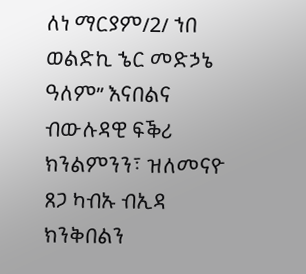ለነ ማርያም/2/ ኀበ ወልድኪ ኄር መድኃኔ ዓለም” እናበልና ብውሉዳዊ ፍቕሪ ክንልምንን፣ ዝለመናዮ ጸጋ ካብኡ ብኢዳ ክንቅበልን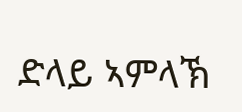ድላይ ኣምላኽ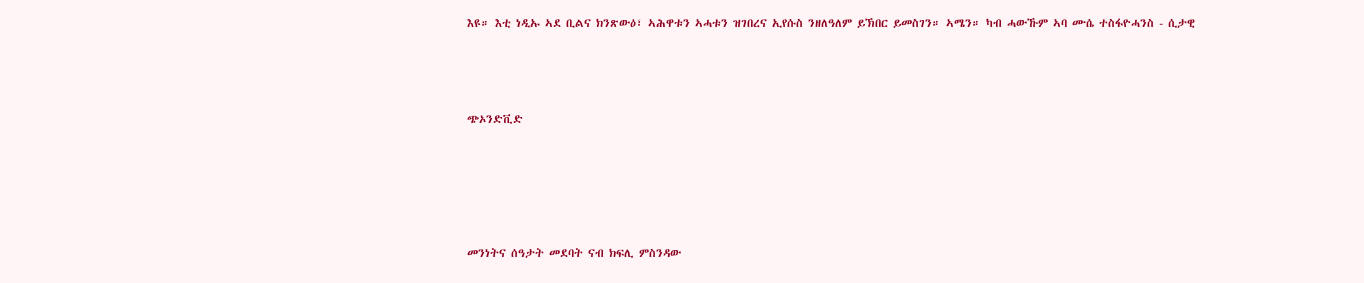እዩ። እቲ ነዲኡ ኣደ ቢልና ክንጽውዕ፣ ኣሕዋቱን ኣሓቱን ዝገበረና ኢየሱስ ንዘለዓለም ይኽበር ይመስገን። ኣሜን። ካብ ሓውኹም ኣባ ሙሴ ተስፋዮሓንስ - ሲታዊ




ጭኦንድቪድ






መንነትና ሰዓታት መደባት ናብ ክፍሊ ምስንዳው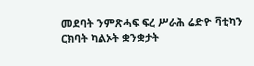መደባት ንምጽሓፍ ፍረ ሥራሕ ሬድዮ ቫቲካን ርክባት ካልኦት ቋንቋታት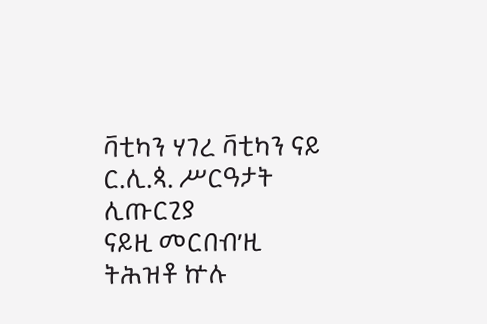ቫቲካን ሃገረ ቫቲካን ናይ ር.ሊ.ጳ. ሥርዓታት ሊጡርጊያ
ናይዚ መርበብ’ዚ ትሕዝቶ ኵሉ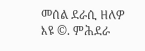መሰል ደራሲ ዘለዎ እዩ ©. ምሕደራ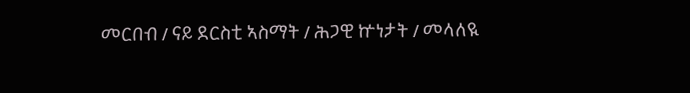መርበብ / ናይ ደርስቲ ኣስማት / ሕጋዊ ኵነታት / መላለዪ